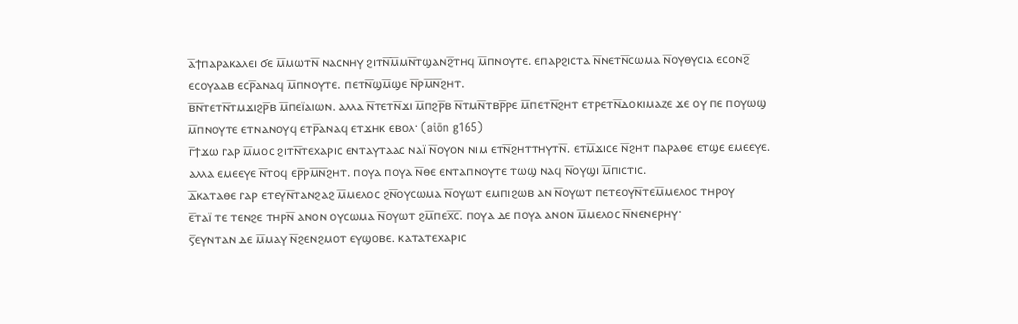ⲁ̅ϯⲡⲁⲣⲁⲕⲁⲗⲉⲓ ϭⲉ ⲙ̅ⲙⲱⲧⲛ̅ ⲛⲁⲥⲛⲏⲩ ϩⲓⲧⲛ̅ⲙ̅ⲙⲛ̅ⲧϣⲁⲛϩ̅ⲧⲏϥ ⲙ̅ⲡⲛⲟⲩⲧⲉ. ⲉⲡⲁⲣϩⲓⲥⲧⲁ ⲛ̅ⲛⲉⲧⲛ̅ⲥⲱⲙⲁ ⲛ̅ⲟⲩⲑⲩⲥⲓⲁ ⲉⲥⲟⲛϩ̅ ⲉⲥⲟⲩⲁⲁⲃ ⲉⲥⲣ̅ⲁⲛⲁϥ ⲙ̅ⲡⲛⲟⲩⲧⲉ. ⲡⲉⲧⲛ̅ϣⲙ̅ϣⲉ ⲛ̅ⲣⲙ̅ⲛ̅ϩⲏⲧ.
ⲃ̅ⲛ̅ⲧⲉⲧⲛ̅ⲧⲙϫⲓϩⲣ̅ⲃ ⲙ̅ⲡⲉⲓ̈ⲁⲓⲱⲛ. ⲁⲗⲗⲁ ⲛ̅ⲧⲉⲧⲛ̅ϫⲓ ⲙ̅ⲡϩⲣ̅ⲃ ⲛ̅ⲧⲙⲛ̅ⲧⲃⲣ̅ⲣⲉ ⲙ̅ⲡⲉⲧⲛ̅ϩⲏⲧ ⲉⲧⲣⲉⲧⲛ̅ⲇⲟⲕⲓⲙⲁⲍⲉ ϫⲉ ⲟⲩ ⲡⲉ ⲡⲟⲩⲱϣ ⲙ̅ⲡⲛⲟⲩⲧⲉ ⲉⲧⲛⲁⲛⲟⲩϥ ⲉⲧⲣ̅ⲁⲛⲁϥ ⲉⲧϫⲏⲕ ⲉⲃⲟⲗ· (aiōn g165)
ⲅ̅ϯϫⲱ ⲅⲁⲣ ⲙ̅ⲙⲟⲥ ϩⲓⲧⲛ̅ⲧⲉⲭⲁⲣⲓⲥ ⲉⲛⲧⲁⲩⲧⲁⲁⲥ ⲛⲁⲓ̈ ⲛ̅ⲟⲩⲟⲛ ⲛⲓⲙ ⲉⲧⲛ̅ϩⲏⲧⲧⲏⲩⲧⲛ̅. ⲉⲧⲙ̅ϫⲓⲥⲉ ⲛ̅ϩⲏⲧ ⲡⲁⲣⲁⲑⲉ ⲉⲧϣⲉ ⲉⲙⲉⲉⲩⲉ. ⲁⲗⲗⲁ ⲉⲙⲉⲉⲩⲉ ⲛ̅ⲧⲟϥ ⲉⲣ̅ⲣⲙ̅ⲛ̅ϩⲏⲧ. ⲡⲟⲩⲁ ⲡⲟⲩⲁ ⲛ̅ⲑⲉ ⲉⲛⲧⲁⲡⲛⲟⲩⲧⲉ ⲧⲱϣ ⲛⲁϥ ⲛ̅ⲟⲩϣⲓ ⲙ̅ⲡⲓⲥⲧⲓⲥ.
ⲇ̅ⲕⲁⲧⲁⲑⲉ ⲅⲁⲣ ⲉⲧⲉⲩⲛ̅ⲧⲁⲛϩⲁϩ ⲙ̅ⲙⲉⲗⲟⲥ ϩⲛ̅ⲟⲩⲥⲱⲙⲁ ⲛ̅ⲟⲩⲱⲧ ⲉⲙⲡⲓϩⲱⲃ ⲁⲛ ⲛ̅ⲟⲩⲱⲧ ⲡⲉⲧⲉⲟⲩⲛ̅ⲧⲉⲙ̅ⲙⲉⲗⲟⲥ ⲧⲏⲣⲟⲩ
ⲉ̅ⲧⲁⲓ̈ ⲧⲉ ⲧⲉⲛϩⲉ ⲧⲏⲣⲛ̅ ⲁⲛⲟⲛ ⲟⲩⲥⲱⲙⲁ ⲛ̅ⲟⲩⲱⲧ ϩⲙ̅ⲡⲉⲭ̅ⲥ̅. ⲡⲟⲩⲁ ⲇⲉ ⲡⲟⲩⲁ ⲁⲛⲟⲛ ⲙ̅ⲙⲉⲗⲟⲥ ⲛ̅ⲛⲉⲛⲉⲣⲏⲩ·
ⲋ̅ⲉⲩⲛⲧⲁⲛ ⲇⲉ ⲙ̅ⲙⲁⲩ ⲛ̅ϩⲉⲛϩⲙⲟⲧ ⲉⲩϣⲟⲃⲉ. ⲕⲁⲧⲁⲧⲉⲭⲁⲣⲓⲥ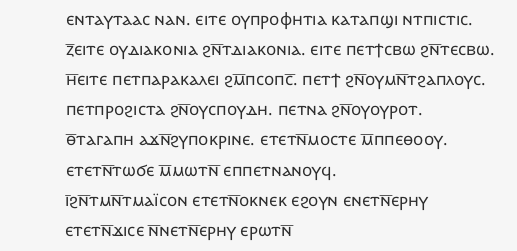ⲉⲛⲧⲁⲩⲧⲁⲁⲥ ⲛⲁⲛ. ⲉⲓⲧⲉ ⲟⲩⲡⲣⲟⲫⲏⲧⲓⲁ ⲕⲁⲧⲁⲡϣⲓ ⲛⲧⲡⲓⲥⲧⲓⲥ.
ⲍ̅ⲉⲓⲧⲉ ⲟⲩⲇⲓⲁⲕⲟⲛⲓⲁ ϩⲛ̅ⲧⲇⲓⲁⲕⲟⲛⲓⲁ. ⲉⲓⲧⲉ ⲡⲉⲧϯⲥⲃⲱ ϩⲛ̅ⲧⲉⲥⲃⲱ.
ⲏ̅ⲉⲓⲧⲉ ⲡⲉⲧⲡⲁⲣⲁⲕⲁⲗⲉⲓ ϩⲙ̅ⲡⲥⲟⲡⲥ̅. ⲡⲉⲧϯ ϩⲛ̅ⲟⲩⲙⲛ̅ⲧϩⲁⲡⲗⲟⲩⲥ. ⲡⲉⲧⲡⲣⲟϩⲓⲥⲧⲁ ϩⲛ̅ⲟⲩⲥⲡⲟⲩⲇⲏ. ⲡⲉⲧⲛⲁ ϩⲛ̅ⲟⲩⲟⲩⲣⲟⲧ.
ⲑ̅ⲧⲁⲅⲁⲡⲏ ⲁϫⲛ̅ϩⲩⲡⲟⲕⲣⲓⲛⲉ. ⲉⲧⲉⲧⲛ̅ⲙⲟⲥⲧⲉ ⲙ̅ⲡⲡⲉⲑⲟⲟⲩ. ⲉⲧⲉⲧⲛ̅ⲧⲱϭⲉ ⲙ̅ⲙⲱⲧⲛ̅ ⲉⲡⲡⲉⲧⲛⲁⲛⲟⲩϥ.
ⲓ̅ϩⲛ̅ⲧⲙⲛ̅ⲧⲙⲁⲓ̈ⲥⲟⲛ ⲉⲧⲉⲧⲛ̅ⲟⲕⲛⲉⲕ ⲉϩⲟⲩⲛ ⲉⲛⲉⲧⲛ̅ⲉⲣⲏⲩ ⲉⲧⲉⲧⲛ̅ϫⲓⲥⲉ ⲛ̅ⲛⲉⲧⲛ̅ⲉⲣⲏⲩ ⲉⲣⲱⲧⲛ̅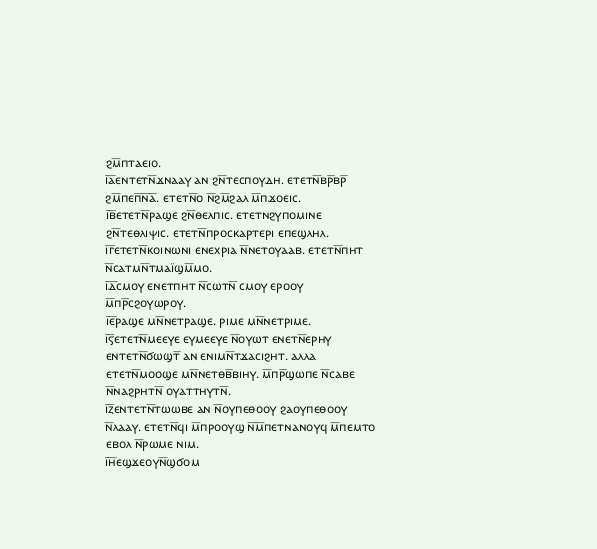ϩⲙ̅ⲡⲧⲁⲉⲓⲟ.
ⲓ̅ⲁ̅ⲉⲛⲧⲉⲧⲛ̅ϫⲛⲁⲁⲩ ⲁⲛ ϩⲛ̅ⲧⲉⲥⲡⲟⲩⲇⲏ. ⲉⲧⲉⲧⲛ̅ⲃⲣ̅ⲃⲣ̅ ϩⲙ̅ⲡⲉⲡ̅ⲛ̅ⲁ̅. ⲉⲧⲉⲧⲛ̅ⲟ ⲛ̅ϩⲙ̅ϩⲁⲗ ⲙ̅ⲡϫⲟⲉⲓⲥ.
ⲓ̅ⲃ̅ⲉⲧⲉⲧⲛ̅ⲣⲁϣⲉ ϩⲛ̅ⲑⲉⲗⲡⲓⲥ. ⲉⲧⲉⲧⲛϩⲩⲡⲟⲙⲓⲛⲉ ϩⲛ̅ⲧⲉⲑⲗⲓⲯⲓⲥ. ⲉⲧⲉⲧⲛ̅ⲡⲣⲟⲥⲕⲁⲣⲧⲉⲣⲓ ⲉⲡⲉϣⲗⲏⲗ.
ⲓ̅ⲅ̅ⲉⲧⲉⲧⲛ̅ⲕⲟⲓⲛⲱⲛⲓ ⲉⲛⲉⲭⲣⲓⲁ ⲛ̅ⲛⲉⲧⲟⲩⲁⲁⲃ. ⲉⲧⲉⲧⲛ̅ⲡⲏⲧ ⲛ̅ⲥⲁⲧⲙⲛ̅ⲧⲙⲁⲓ̈ϣⲙ̅ⲙⲟ.
ⲓ̅ⲇ̅ⲥⲙⲟⲩ ⲉⲛⲉⲧⲡⲏⲧ ⲛ̅ⲥⲱⲧⲛ̅ ⲥⲙⲟⲩ ⲉⲣⲟⲟⲩ ⲙ̅ⲡⲣ̅ⲥϩⲟⲩⲱⲣⲟⲩ.
ⲓ̅ⲉ̅ⲣⲁϣⲉ ⲙⲛ̅ⲛⲉⲧⲣⲁϣⲉ. ⲣⲓⲙⲉ ⲙⲛ̅ⲛⲉⲧⲣⲓⲙⲉ.
ⲓ̅ⲋ̅ⲉⲧⲉⲧⲛ̅ⲙⲉⲉⲩⲉ ⲉⲩⲙⲉⲉⲩⲉ ⲛ̅ⲟⲩⲱⲧ ⲉⲛⲉⲧⲛ̅ⲉⲣⲏⲩ ⲉⲛⲧⲉⲧⲛ̅ϭⲱϣⲧ̅ ⲁⲛ ⲉⲛⲓⲙⲛ̅ⲧϫⲁⲥⲓϩⲏⲧ. ⲁⲗⲗⲁ ⲉⲧⲉⲧⲛ̅ⲙⲟⲟϣⲉ ⲙⲛ̅ⲛⲉⲧⲑⲃ̅ⲃⲓⲏⲩ. ⲙ̅ⲡⲣ̅ϣⲱⲡⲉ ⲛ̅ⲥⲁⲃⲉ ⲛ̅ⲛⲁϩⲣⲏⲧⲛ̅ ⲟⲩⲁⲧⲧⲏⲩⲧⲛ̅.
ⲓ̅ⲍ̅ⲉⲛⲧⲉⲧⲛ̅ⲧⲱⲱⲃⲉ ⲁⲛ ⲛ̅ⲟⲩⲡⲉⲑⲟⲟⲩ ϩⲁⲟⲩⲡⲉⲑⲟⲟⲩ ⲛ̅ⲗⲁⲁⲩ. ⲉⲧⲉⲧⲛ̅ϥⲓ ⲙ̅ⲡⲣⲟⲟⲩϣ ⲛ̅ⲙ̅ⲡⲉⲧⲛⲁⲛⲟⲩϥ ⲙ̅ⲡⲉⲙⲧⲟ ⲉⲃⲟⲗ ⲛ̅ⲣⲱⲙⲉ ⲛⲓⲙ.
ⲓ̅ⲏ̅ⲉϣϫⲉⲟⲩⲛ̅ϣϭⲟⲙ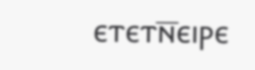ⲉⲧⲉⲧⲛ̅ⲉⲓⲣⲉ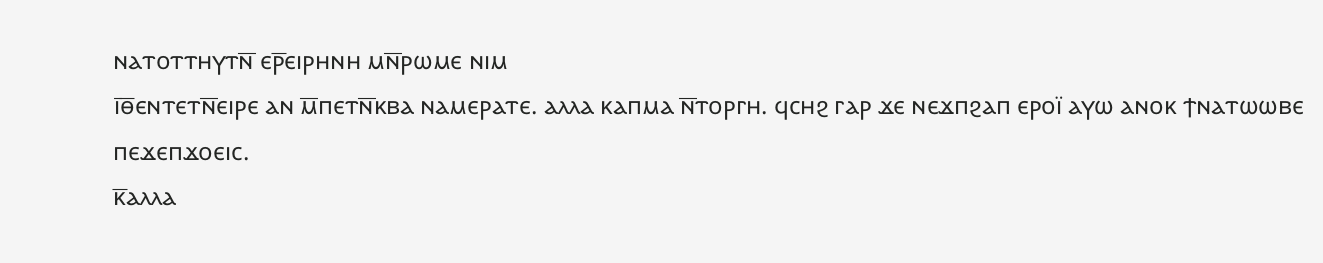ⲛⲁⲧⲟⲧⲧⲏⲩⲧⲛ̅ ⲉⲣ̅ⲉⲓⲣⲏⲛⲏ ⲙⲛ̅ⲣⲱⲙⲉ ⲛⲓⲙ
ⲓ̅ⲑ̅ⲉⲛⲧⲉⲧⲛ̅ⲉⲓⲣⲉ ⲁⲛ ⲙ̅ⲡⲉⲧⲛ̅ⲕⲃⲁ ⲛⲁⲙⲉⲣⲁⲧⲉ. ⲁⲗⲗⲁ ⲕⲁⲡⲙⲁ ⲛ̅ⲧⲟⲣⲅⲏ. ϥⲥⲏϩ ⲅⲁⲣ ϫⲉ ⲛⲉϫⲡϩⲁⲡ ⲉⲣⲟⲓ̈ ⲁⲩⲱ ⲁⲛⲟⲕ ϯⲛⲁⲧⲱⲱⲃⲉ ⲡⲉϫⲉⲡϫⲟⲉⲓⲥ.
ⲕ̅ⲁⲗⲗⲁ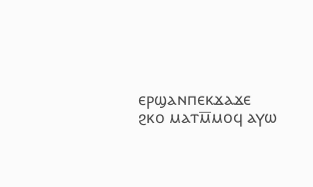ⲉⲣϣⲁⲛⲡⲉⲕϫⲁϫⲉ ϩⲕⲟ ⲙⲁⲧⲙ̅ⲙⲟϥ ⲁⲩⲱ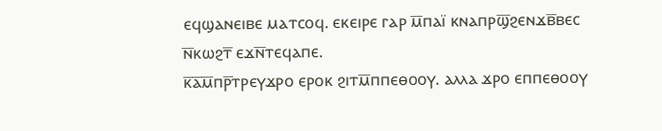ⲉϥϣⲁⲛⲉⲓⲃⲉ ⲙⲁⲧⲥⲟϥ. ⲉⲕⲉⲓⲣⲉ ⲅⲁⲣ ⲙ̅ⲡⲁⲓ̈ ⲕⲛⲁⲡⲣϣ̅ϩⲉⲛϫⲃ̅ⲃⲉⲥ ⲛ̅ⲕⲱϩⲧ̅ ⲉϫⲛ̅ⲧⲉϥⲁⲡⲉ.
ⲕ̅ⲁ̅ⲙ̅ⲡⲣ̅ⲧⲣⲉⲩϫⲣⲟ ⲉⲣⲟⲕ ϩⲓⲧⲙ̅ⲡⲡⲉⲑⲟⲟⲩ. ⲁⲗⲗⲁ ϫⲣⲟ ⲉⲡⲡⲉⲑⲟⲟⲩ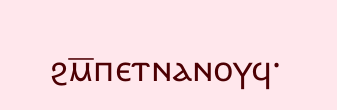ϩⲙ̅ⲡⲉⲧⲛⲁⲛⲟⲩϥ·